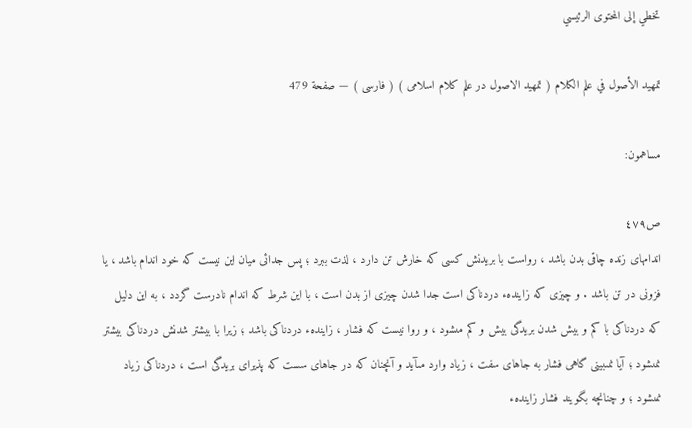تخطي إلى المحتوى الرئيسي

تمهيد الأصول في علم الكلام ( تمهيد الاصول در علم كلام اسلامى ) ( فارسى ) — صفحة 479

مساهمون:

ص٤٧٩
اندامهاى زنده چاقى بدن باشد ، رواست با بريدنش كسى كه خارش تن دارد ، لذت ببرد ؛ پس جدائى ميان اين نيست كه خود اندام باشد ، يا فزونى در تن باشد . و چيزى كه زايندهء دردناكى است جدا شدن چيزى از بدن است ، با اين شرط كه اندام نادرست گردد ، به اين دليل كه دردناكى با كم و بيش شدن بريدگى بيش و كم مىشود ، و روا نيست كه فشار ، زايندهء دردناكى باشد ؛ زيرا با بيشتر شدنش دردناكى بيشتر نمىشود ؛ آيا نمىبينى گاهى فشار به جاهاى سفت ، زياد وارد مىآيد و آنچنان كه در جاهاى سست كه پذيراى بريدگى است ، دردناكى زياد نمىشود ؛ و چنانچه بگويند فشار زايندهء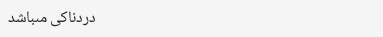دردناكى مىباشد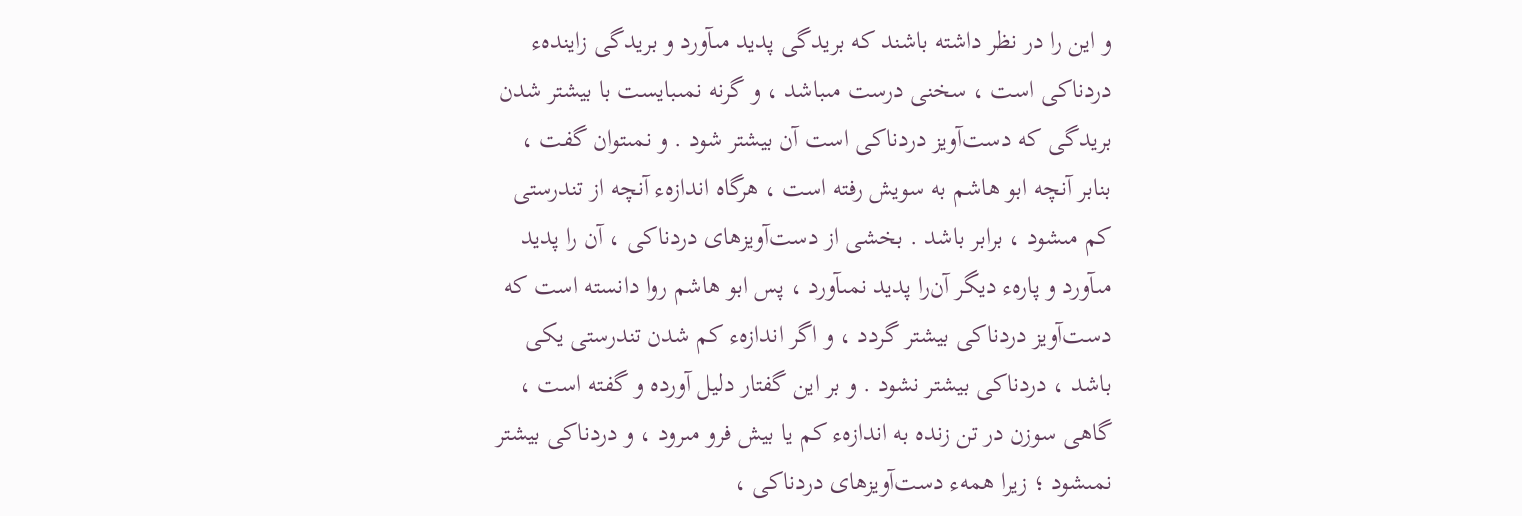و اين را در نظر داشته باشند كه بريدگى پديد مىآورد و بريدگى زايندهء دردناكى است ، سخنى درست مىباشد ، و گرنه نمىبايست با بيشتر شدن بريدگى كه دست‌آويز دردناكى است آن بيشتر شود . و نمىتوان گفت ، بنابر آنچه ابو هاشم به سويش رفته است ، هرگاه اندازهء آنچه از تندرستى كم مىشود ، برابر باشد . بخشى از دست‌آويزهاى دردناكى ، آن را پديد مىآورد و پارهء ديگر آن‌را پديد نمىآورد ، پس ابو هاشم روا دانسته است كه دست‌آويز دردناكى بيشتر گردد ، و اگر اندازهء كم شدن تندرستى يكى باشد ، دردناكى بيشتر نشود . و بر اين گفتار دليل آورده و گفته است ، گاهى سوزن در تن زنده به اندازهء كم يا بيش فرو مىرود ، و دردناكى بيشتر نمىشود ؛ زيرا همهء دست‌آويزهاى دردناكى ،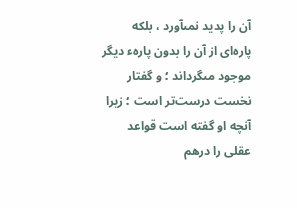آن را پديد نمىآورد ، بلكه پاره‌اى از آن را بدون پارهء ديگر موجود مىگرداند ؛ و گفتار نخست درست‌تر است ؛ زيرا آنچه او گفته است قواعد عقلى را درهم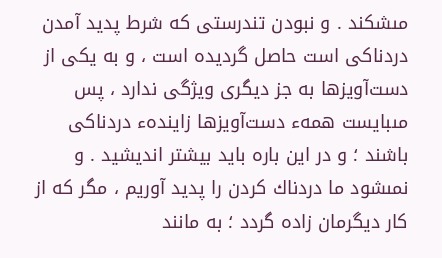مىشكند . و نبودن تندرستى كه شرط پديد آمدن دردناكى است حاصل گرديده است ، و به يكى از دست‌آويزها به جز ديگرى ويژگى ندارد ، پس مىبايست همهء دست‌آويزها زايندهء دردناكى باشند ؛ و در اين باره بايد بيشتر انديشيد . و نمىشود ما دردناك كردن را پديد آوريم ، مگر كه از كار ديگرمان زاده گردد ؛ به مانند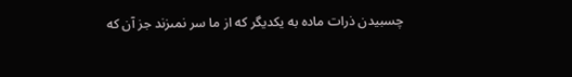چسبيدن ذرات ماده به يكديگر كه از ما سر نمىزند جز آن كه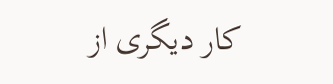كار ديگرى از